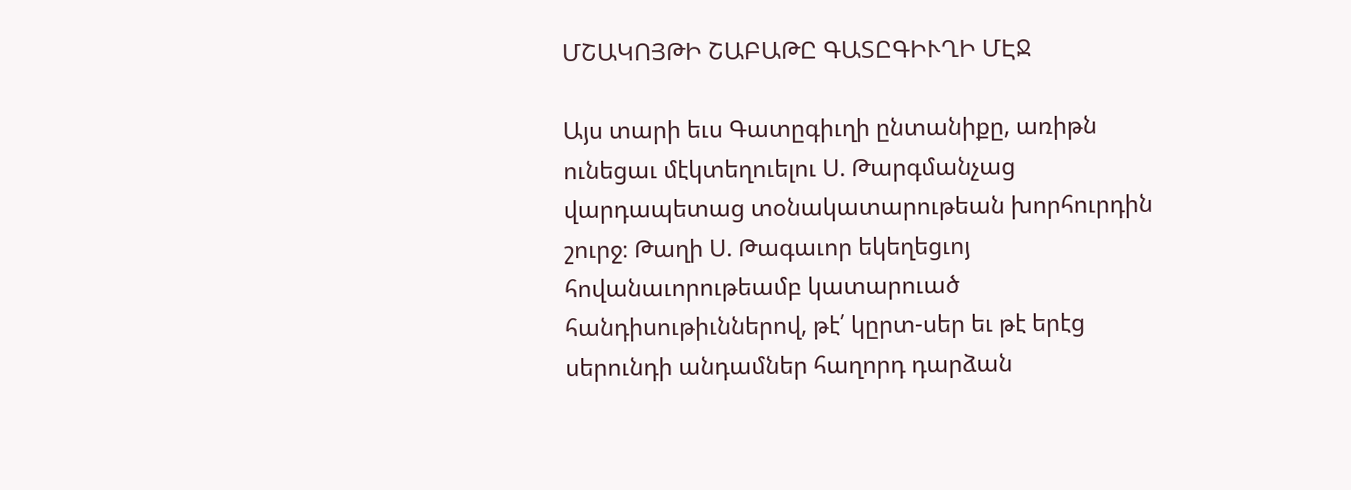ՄՇԱԿՈՅԹԻ ՇԱԲԱԹԸ ԳԱՏԸԳԻՒՂԻ ՄԷՋ

Այս տարի եւս Գատըգիւղի ընտանիքը, առիթն ունեցաւ մէկտեղուելու Ս. Թարգմանչաց վարդապետաց տօնակատարութեան խորհուրդին շուրջ։ Թաղի Ս. Թագաւոր եկեղեցւոյ հովանաւորութեամբ կատարուած հանդիսութիւններով, թէ՛ կըրտ-սեր եւ թէ երէց սերունդի անդամներ հաղորդ դարձան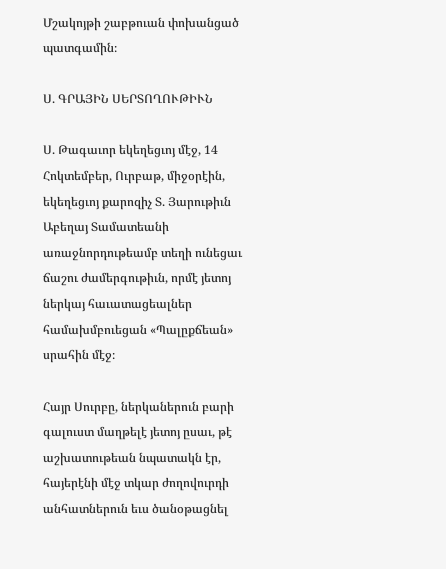Մշակոյթի շաբթուան փոխանցած պատգամին։

Ս. ԳՐԱՅԻՆ ՍԵՐՏՈՂՈՒԹԻՒՆ

Ս. Թագաւոր եկեղեցւոյ մէջ, 14 Հոկտեմբեր, Ուրբաթ, միջօրէին, եկեղեցւոյ քարոզիչ Տ. Յարութիւն Աբեղայ Տամատեանի առաջնորդութեամբ տեղի ունեցաւ ճաշու ժամերգութիւն, որմէ յետոյ ներկայ հաւատացեալներ համախմբուեցան «Պալըքճեան» սրահին մէջ։

Հայր Սուրբը, ներկաներուն բարի գալուստ մաղթելէ յետոյ ըսաւ, թէ աշխատութեան նպատակն էր, հայերէնի մէջ տկար ժողովուրդի անհատներուն եւս ծանօթացնել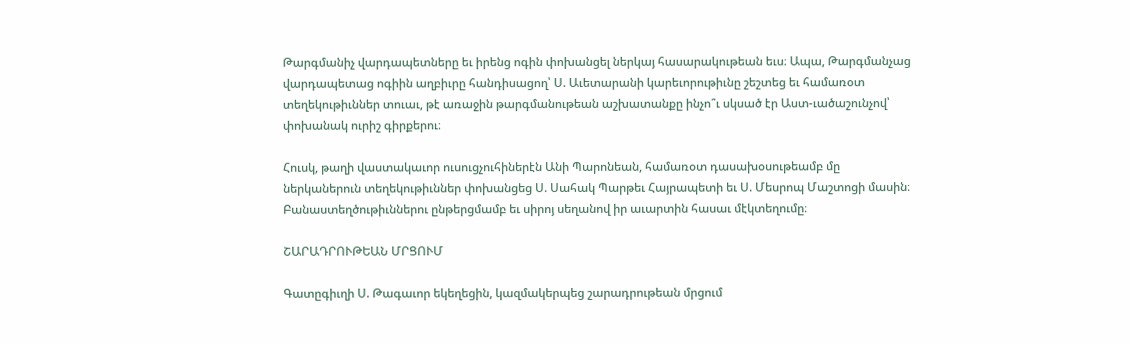Թարգմանիչ վարդապետները եւ իրենց ոգին փոխանցել ներկայ հասարակութեան եւս։ Ապա, Թարգմանչաց վարդապետաց ոգիին աղբիւրը հանդիսացող՝ Ս. Աւետարանի կարեւորութիւնը շեշտեց եւ համառօտ տեղեկութիւններ տուաւ, թէ առաջին թարգմանութեան աշխատանքը ինչո՞ւ սկսած էր Աստ-ւածաշունչով՝ փոխանակ ուրիշ գիրքերու։

Հուսկ, թաղի վաստակաւոր ուսուցչուհիներէն Անի Պարոնեան, համառօտ դասախօսութեամբ մը ներկաներուն տեղեկութիւններ փոխանցեց Ս. Սահակ Պարթեւ Հայրապետի եւ Ս. Մեսրոպ Մաշտոցի մասին։ Բանաստեղծութիւններու ընթերցմամբ եւ սիրոյ սեղանով իր աւարտին հասաւ մէկտեղումը։

ՇԱՐԱԴՐՈՒԹԵԱՆ ՄՐՑՈՒՄ

Գատըգիւղի Ս. Թագաւոր եկեղեցին, կազմակերպեց շարադրութեան մրցում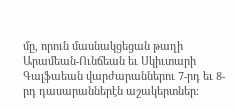մը, որուն մասնակցեցան թաղի Արամեան-Ունճեան եւ Սկիւտարի Գալֆաեան վարժարաններու 7-րդ եւ 8-րդ դասարաններէն աշակերտներ։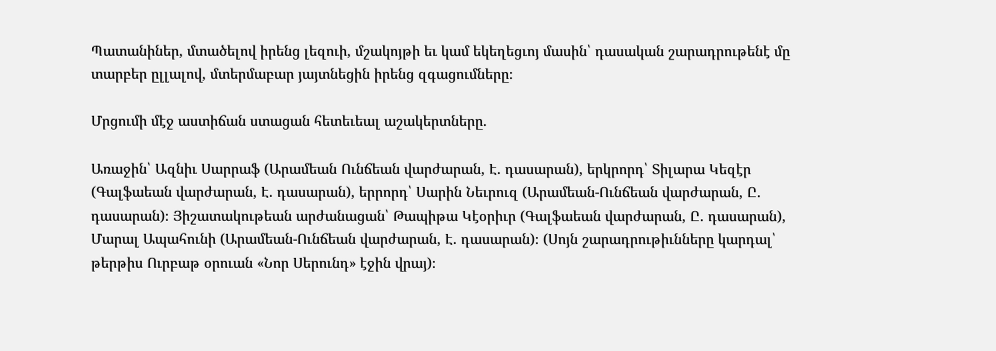Պատանիներ, մտածելով իրենց լեզուի, մշակոյթի եւ կամ եկեղեցւոյ մասին՝ դասական շարադրութենէ մը տարբեր ըլլալով, մտերմաբար յայտնեցին իրենց զգացումները։

Մրցումի մէջ աստիճան ստացան հետեւեալ աշակերտները.

Առաջին՝ Ազնիւ Սարրաֆ (Արամեան Ունճեան վարժարան, Է. դասարան), երկրորդ՝ Տիլարա Կեզէր (Գալֆաեան վարժարան, Է. դասարան), երրորդ՝ Սարին Նեւրուզ (Արամեան-Ունճեան վարժարան, Ը. դասարան)։ Յիշատակութեան արժանացան՝ Թապիթա Կէօրիւր (Գալֆաեան վարժարան, Ը. դասարան), Մարալ Ապահունի (Արամեան-Ունճեան վարժարան, Է. դասարան)։ (Սոյն շարադրութիւնները կարդալ՝ թերթիս Ուրբաթ օրուան «Նոր Սերունդ» էջին վրայ)։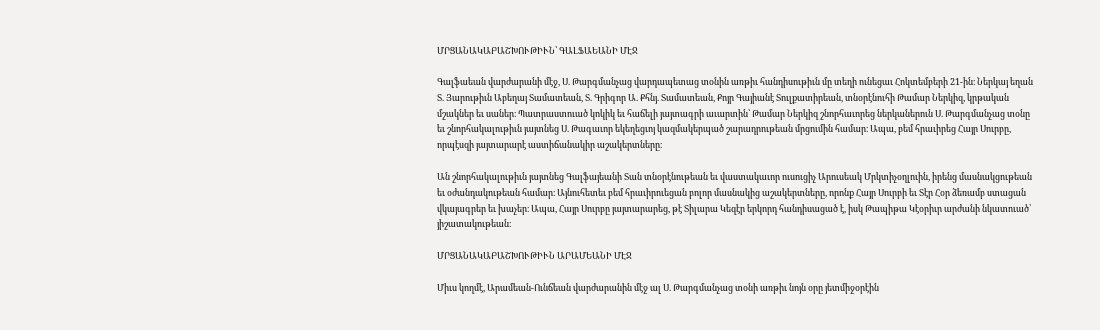ՄՐՑԱՆԱԿԱԲԱՇԽՈՒԹԻՒՆ՝ ԳԱԼՖԱԵԱՆԻ ՄԷՋ

Գալֆաեան վարժարանի մէջ, Ս. Թարգմանչաց վարդապետաց տօնին առթիւ հանդիսութիւն մը տեղի ունեցաւ Հոկտեմբերի 21-ին։ Ներկայ եղան Տ. Յարութիւն Աբեղայ Տամատեան, Տ. Գրիգոր Ա. Քհնյ. Տամատեան, Քոյր Գայիանէ Տուլքատիրեան, տնօրէնուհի Թամար Ներկիզ, կրթական մշակներ եւ սաներ։ Պատրաստուած կոկիկ եւ հաճելի յայտագրի աւարտին՝ Թամար Ներկիզ շնորհաւորեց ներկաներուն Ս. Թարգմանչաց տօնը եւ շնորհակալութիւն յայտնեց Ս. Թագաւոր եկեղեցւոյ կազմակերպած շարադրութեան մրցումին համար։ Ապա, բեմ հրաւիրեց Հայր Սուրբը, որպէսզի յայտարարէ աստիճանակիր աշակերտները։

Ան շնորհակալութիւն յայտնեց Գալֆայեանի Տան տնօրէնութեան եւ վաստակաւոր ուսուցիչ Արուսեակ Մրկտիչօղլուին, իրենց մասնակցութեան եւ օժանդակութեան համար։ Այնուհետեւ բեմ հրաւիրուեցան բոլոր մասնակից աշակերտները, որոնք Հայր Սուրբի եւ Տէր Հօր ձեռամբ ստացան վկայագրեր եւ խաչեր։ Ապա, Հայր Սուրբը յայտարարեց, թէ Տիլարա Կեզէր երկորդ հանդիսացած է, իսկ Թապիթա Կէօրիւր արժանի նկատուած՝ յիշատակութեան։

ՄՐՑԱՆԱԿԱԲԱՇԽՈՒԹԻՒՆ ԱՐԱՄԵԱՆԻ ՄԷՋ

Միւս կողմէ, Արամեան-Ունճեան վարժարանին մէջ ալ Ս. Թարգմանչաց տօնի առթիւ նոյն օրը յետմիջօրէին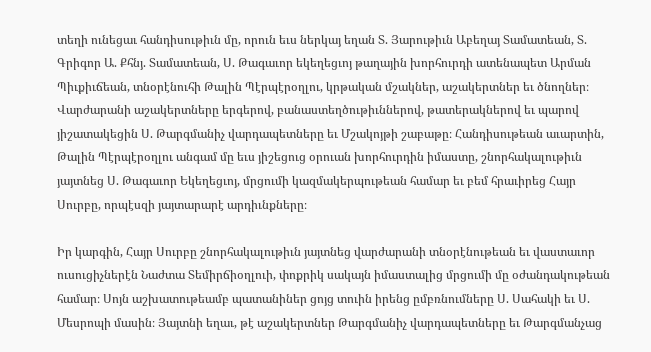տեղի ունեցաւ հանդիսութիւն մը, որուն եւս ներկայ եղան Տ. Յարութիւն Աբեղայ Տամատեան, Տ. Գրիգոր Ա. Քհնյ. Տամատեան, Ս. Թագաւոր եկեղեցւոյ թաղային խորհուրդի ատենապետ Արման Պիւքիւճեան, տնօրէնուհի Թալին Պէրպէրօղլու, կրթական մշակներ, աշակերտներ եւ ծնողներ։ Վարժարանի աշակերտները երգերով, բանաստեղծութիւններով, թատերակներով եւ պարով յիշատակեցին Ս. Թարգմանիչ վարդապետները եւ Մշակոյթի շաբաթը։ Հանդիսութեան աւարտին, Թալին Պէրպէրօղլու անգամ մը եւս յիշեցուց օրուան խորհուրդին իմաստը, շնորհակալութիւն յայտնեց Ս. Թագաւոր Եկեղեցւոյ, մրցումի կազմակերպութեան համար եւ բեմ հրաւիրեց Հայր Սուրբը, որպէսզի յայտարարէ արդիւնքները։

Իր կարգին, Հայր Սուրբը շնորհակալութիւն յայտնեց վարժարանի տնօրէնութեան եւ վաստաւոր ուսուցիչներէն Նաժտա Տեմիրճիօղլուի, փոքրիկ սակայն իմաստալից մրցումի մը օժանդակութեան համար։ Սոյն աշխատութեամբ պատանիներ ցոյց տուին իրենց ըմբռնումները Ս. Սահակի եւ Ս. Մեսրոպի մասին։ Յայտնի եղաւ, թէ աշակերտներ Թարգմանիչ վարդապետները եւ Թարգմանչաց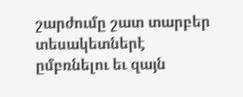շարժումը շատ տարբեր տեսակետներէ ըմբռնելու եւ զայն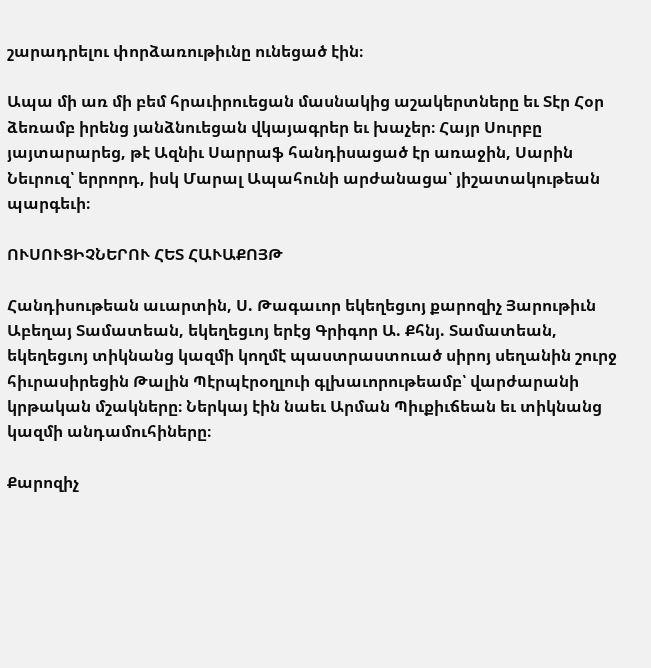շարադրելու փորձառութիւնը ունեցած էին։

Ապա մի առ մի բեմ հրաւիրուեցան մասնակից աշակերտները եւ Տէր Հօր ձեռամբ իրենց յանձնուեցան վկայագրեր եւ խաչեր։ Հայր Սուրբը յայտարարեց, թէ Ազնիւ Սարրաֆ հանդիսացած էր առաջին, Սարին Նեւրուզ՝ երրորդ, իսկ Մարալ Ապահունի արժանացա՝ յիշատակութեան պարգեւի։

ՈՒՍՈՒՑԻՉՆԵՐՈՒ ՀԵՏ ՀԱՒԱՔՈՅԹ

Հանդիսութեան աւարտին, Ս. Թագաւոր եկեղեցւոյ քարոզիչ Յարութիւն Աբեղայ Տամատեան, եկեղեցւոյ երէց Գրիգոր Ա. Քհնյ. Տամատեան, եկեղեցւոյ տիկնանց կազմի կողմէ պաստրաստուած սիրոյ սեղանին շուրջ հիւրասիրեցին Թալին Պէրպէրօղլուի գլխաւորութեամբ՝ վարժարանի կրթական մշակները։ Ներկայ էին նաեւ Արման Պիւքիւճեան եւ տիկնանց կազմի անդամուհիները։

Քարոզիչ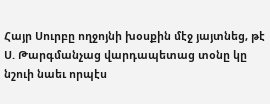Հայր Սուրբը ողջոյնի խօսքին մէջ յայտնեց, թէ Ս. Թարգմանչաց վարդապետաց տօնը կը նշուի նաեւ որպէս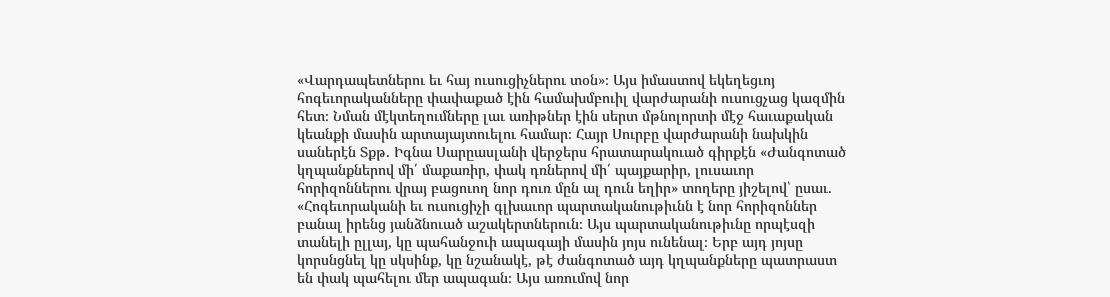«Վարդապետներու եւ հայ ուսուցիչներու տօն»։ Այս իմաստով եկեղեցւոյ հոգեւորականները փափաքած էին համախմբուիլ վարժարանի ուսուցչաց կազմին հետ։ Նման մէկտեղումները լաւ առիթներ էին սերտ մթնոլորտի մէջ հաւաքական կեանքի մասին արտայայտուելու համար։ Հայր Սուրբը վարժարանի նախկին սաներէն Տքթ. Իգնա Սարըասլանի վերջերս հրատարակուած գիրքէն «Ժանգոտած կղպանքներով մի՛ մաքառիր, փակ դռներով մի՛ պայքարիր, լուսաւոր հորիզոններու վրայ բացուող նոր դուռ մըն ալ դուն եղիր» տողերը յիշելով՝ ըսաւ. «Հոգեւորականի եւ ուսուցիչի գլխաւոր պարտականութիւնն է նոր հորիզոններ բանալ իրենց յանձնուած աշակերտներուն։ Այս պարտականութիւնը որպէսզի տանելի ըլլայ, կը պահանջուի ապագայի մասին յոյս ունենալ։ Երբ այդ յոյսը կորսնցնել կը սկսինք, կը նշանակէ, թէ ժանգոտած այդ կղպանքները պատրաստ են փակ պահելու մեր ապագան։ Այս առումով նոր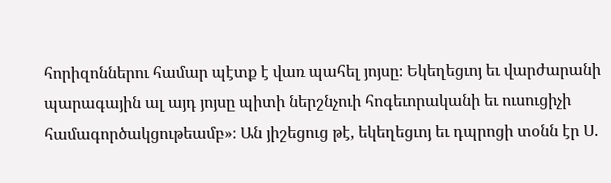հորիզոններու համար պէտք է վառ պահել յոյսը։ Եկեղեցւոյ եւ վարժարանի պարագային ալ այդ յոյսը պիտի ներշնչուի հոգեւորականի եւ ուսուցիչի համագործակցութեամբ»։ Ան յիշեցուց թէ, եկեղեցւոյ եւ դպրոցի տօնն էր Ս.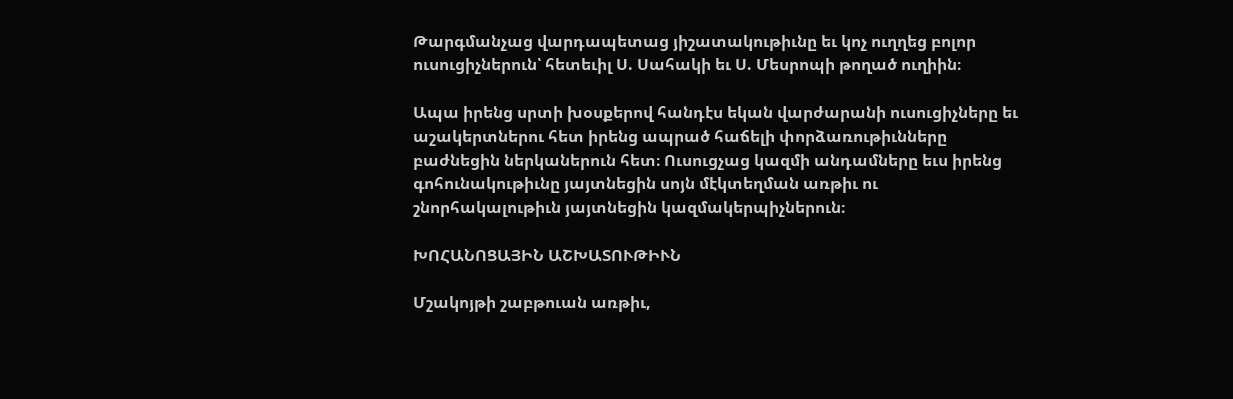Թարգմանչաց վարդապետաց յիշատակութիւնը եւ կոչ ուղղեց բոլոր ուսուցիչներուն՝ հետեւիլ Ս. Սահակի եւ Ս. Մեսրոպի թողած ուղիին։

Ապա իրենց սրտի խօսքերով հանդէս եկան վարժարանի ուսուցիչները եւ աշակերտներու հետ իրենց ապրած հաճելի փորձառութիւնները բաժնեցին ներկաներուն հետ։ Ուսուցչաց կազմի անդամները եւս իրենց գոհունակութիւնը յայտնեցին սոյն մէկտեղման առթիւ ու շնորհակալութիւն յայտնեցին կազմակերպիչներուն։

ԽՈՀԱՆՈՑԱՅԻՆ ԱՇԽԱՏՈՒԹԻՒՆ

Մշակոյթի շաբթուան առթիւ,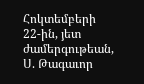Հոկտեմբերի 22-ին, յետ ժամերգութեան, Ս. Թագաւոր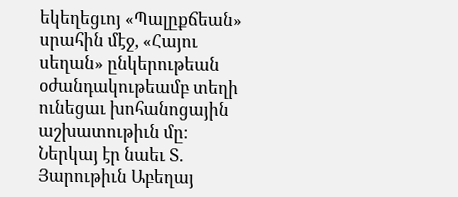եկեղեցւոյ «Պալըքճեան» սրահին մէջ, «Հայու սեղան» ընկերութեան օժանդակութեամբ տեղի ունեցաւ խոհանոցային աշխատութիւն մը։ Ներկայ էր նաեւ Տ. Յարութիւն Աբեղայ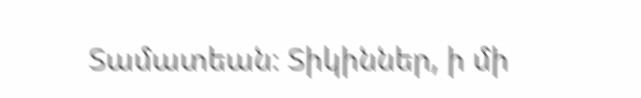Տամատեան։ Տիկիններ, ի մի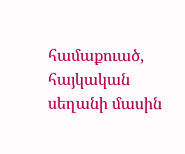համաքուած, հայկական սեղանի մասին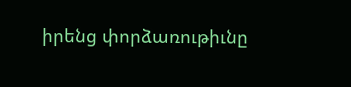իրենց փորձառութիւնը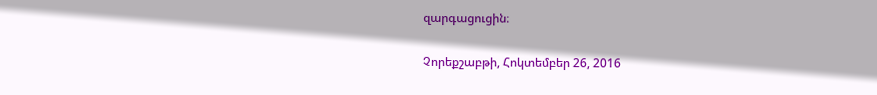զարգացուցին։

Չորեքշաբթի, Հոկտեմբեր 26, 2016